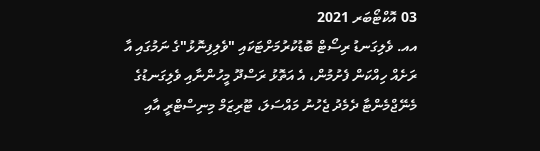03 އޮކްޓޯބަރ 2021
އއ. ވެލިގަނޑު ރިސޯޓް ބޮޑުކުރުމަށްޓަކައި "ވެލިފިނޮޅު"ގެ ނަމުގައި އާ ރަށެއް ހިއްކަން ފެށުމުން، އެ އަތޮޅު ރަސްދޫ މީހުންނާއި ވެލިގަނޑުގެ މެނޭޖްމެންޓާ ދެމެދު ޖެހުނު މައްސަލަ، ޓޫރިޒަމް މިނިސްޓްރީ އާއި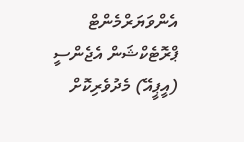އެންވަޔަރްމެންޓް ޕްރޮޓެކްޝަން އެޖެންސީ (އީޕީއޭ) މެދުވެރިކޮށް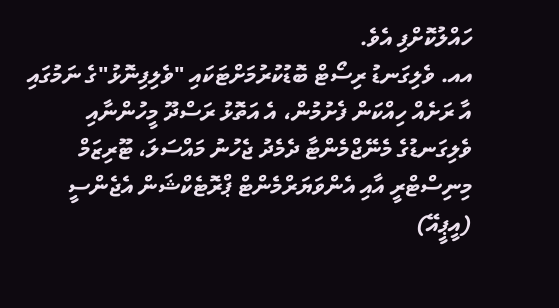ހައްލުކޮށްފި އެވެ.
އއ. ވެލިގަނޑު ރިސޯޓް ބޮޑުކުރުމަށްޓަކައި "ވެލިފިނޮޅު"ގެ ނަމުގައި އާ ރަށެއް ހިއްކަން ފެށުމުން، އެ އަތޮޅު ރަސްދޫ މީހުންނާއި ވެލިގަނޑުގެ މެނޭޖްމެންޓާ ދެމެދު ޖެހުނު މައްސަލަ، ޓޫރިޒަމް މިނިސްޓްރީ އާއި އެންވަޔަރްމެންޓް ޕްރޮޓެކްޝަން އެޖެންސީ (އީޕީއޭ)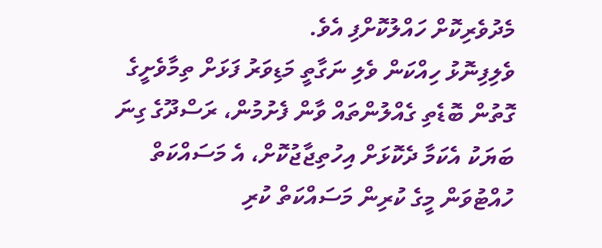މެދުވެރިކޮށް ހައްލުކޮށްފި އެވެ.
ވެލިފިނޮޅު ހިއްކަން ވެލި ނަގާތީ މަޑިވަރު ފަޅަށް ތިމާވެށީގެ ގޮތުން ބޮޑެތި ގެއްލުންތައް ވާން ފެށުމުން، ރަސްދޫގެ ގިނަ ބަޔަކު އެކަމާ ދެކޮޅަށް އިހުތިޖާޖުކޮށް، އެ މަސައްކަތް ހުއްޓުވަން މީގެ ކުރިން މަސައްކަތް ކުރި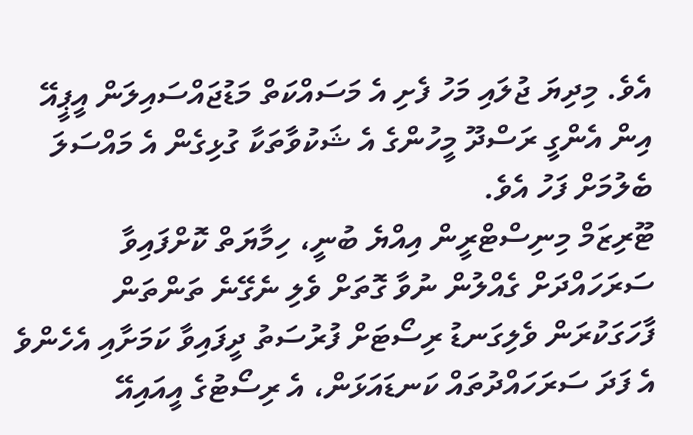އެވެ. މިދިޔަ ޖުލައި މަހު ފެށި އެ މަސައްކަތް މަޑުޖައްސައިލަން އީޕީއޭ އިން އެންގީ ރަސްދޫ މީހުންގެ އެ ޝަކުވާތަކާ ގުޅިގެން އެ މައްސަލަ ބެލުމަށް ފަހު އެވެ.
ޓޫރިޒަމް މިނިސްޓްރީން އިއްޔެ ބުނީ، ހިމާޔަތް ކޮށްފައިވާ ސަރަހައްދަށް ގެއްލުން ނުވާ ގޮތަށް ވެލި ނެގޭނެ ތަންތަން ފާހަގަކުރަން ވެލިގަނޑު ރިސޯޓަށް ފުރުސަތު ދީފައިވާ ކަމަށާއި އެހެންވެ އެ ފަދަ ސަރަހައްދުތައް ކަނޑައަޅަން، އެ ރިސޯޓުގެ އީއައިއޭ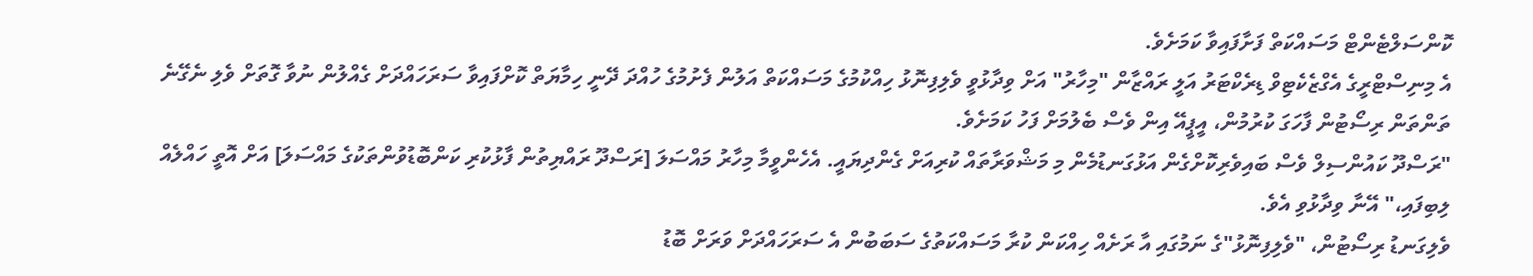ކޮންސަލްޓެންޓް މަސައްކަތް ފަށާފައިވާ ކަމަށެވެ.
އެ މިނިސްޓްރީގެ އެގްޒެކެޓިވް ޑިރެކްޓަރު އަލީ ރައްޒާން "މިހާރު" އަށް ވިދާޅުވީ ވެލިފިނޮޅު ހިއްކުމުގެ މަސައްކަތް އަލުން ފެށުމުގެ ހުއްދަ ދޭނީ ހިމާޔަތް ކޮށްފައިވާ ސަރަހައްދަށް ގެއްލުން ނުވާ ގޮތަށް ވެލި ނެގޭނެ ތަންތަން ރިސޯޓުން ފާހަގަ ކުރުމުން، އީޕީއޭ އިން ވެސް ބެލުމަށް ފަހު ކަމަށެވެ.
"ރަސްދޫ ކައުންސިލް ވެސް ބައިވެރިކޮށްގެން އަޅުގަނޑުމެން މި މަޝްވަރާތައް ކުރިއަށް ގެންދިޔައީ. އެހެންވީމާ މިހާރު މައްސަލަ [ރަސްދޫ ރައްޔިތުން ފާޅުކުރި ކަންބޮޑުވުންތަކުގެ މައްސަލަ] އަށް އޮތީ ހައްލެއް ލިބިފައި،" އޭނާ ވިދާޅުވި އެވެ.
ވެލިގަނޑު ރިސޯޓުން، "ވެލިފިނޮޅު"ގެ ނަމުގައި އާ ރަށެއް ހިއްކަން ކުރާ މަސައްކަތުގެ ސަބަބުން އެ ސަރަހައްދަށް ވަރަށް ބޮޑު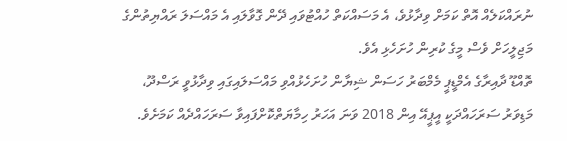ނުރައްކަލެއް އޮތް ކަމަށް ވިދާޅުވެ، އެ މަސައްކަތް ހުއްޓުވައި ދޭން ގޮވާލައި އެ މައްސަލަ ރައްޔިތުންގެ މަޖިލީހަށް ވެސް މީގެ ކުރިން ހުށަހެޅި އެވެ.
ތޮއްޑޫ ދާއިރާގެ އެމްޑީޕީ މެމްބަރު ހަސަން ޝިޔާން ހުށަހެޅުއްވި މައްސަލައިގައި ވިދާޅުވީ ރަސްދޫ، މަޑިވަރު ސަރަހައްދަކީ އީޕީއޭ އިން 2018 ވަނަ އަހަރު ހިމާޔަތްކޮށްފައިވާ ސަރަހައްދެއް ކަމަށެވެ.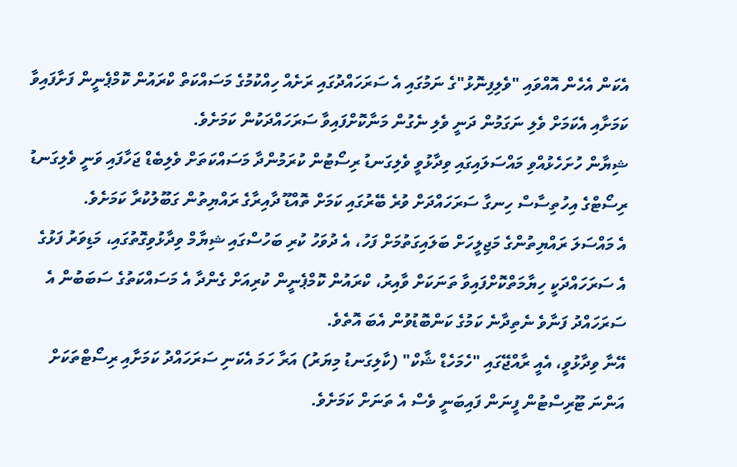އެކަން އެހެން އޮއްވައި "ވެލިފިނޮޅު"ގެ ނަމުގައި އެ ސަރަހައްދުގައި ރަށެއް ހިއްކުމުގެ މަސައްކަތް ކްރައުން ކޮމްޕެނީން ފަށާފައިވާ ކަމަށާއި އެކަމަށް ވެލި ނަގަމުން ދަނީ ވެލި ނެގުން މަނާކޮށްފައިވާ ސަރަހައްދަކުން ކަމަށެވެ.
ޝިޔާން ހުށަހެޅުއްވި މައްސަލައިގައި ވިދާޅުވީ ވެލިގަނޑު ރިސޯޓުން ކުރަމުންދާ މަސައްކަތަށް ވެލިބެޑް ޖަހާފައި ވަނީ ވެލިގަނޑު ރިސޯޓްގެ އިހުތިސާސް ހިނގާ ސަރަހައްދަށް ވުރެ ބޭރުގައި ކަމަށް ތޮއްޑޫ ދާއިރާގެ ރައްޔިތުން ގަބޫލުކުރާ ކަމަށެވެ.
އެ މައްސަލަ ރައްޔިތުންގެ މަޖިލީހަށް ބަލައިގަތުމަށް ފަހު، އެ ދުވަހު ކުރި ބަހުސްގައި ޝިޔާމް ވިދާޅުވިގޮތުގައި، މަޑިވަރު ފަޅުގެ އެ ސަރަހައްދަކީ ހިޔާމަތްކޮށްފައިވާ ތަނަކަށް ވާއިރު، ކްރައުން ކޮމްޕެނީން ކުރިއަށް ގެންދާ އެ މަސައްކަތުގެ ސަބަބުން އެ ސަރަހައްދު ފަނާވެ ނެތިދާނެ ކަމުގެ ކަންބޮޑުވުން އެބަ އޮތެވެ.
އޭނާ ވިދާޅުވީ، އެއީ ރާއްޖޭގައި "ހެމަހެޑް ޝާކް" (ކާލިގަނޑު މިޔަރު) އަރާ ހަމަ އެކަނި ސަރަހައްދު ކަމަށާއި ރިސޯޓްތަކަށް އަންނަ ޓޫރިސްޓުން ފީނަން ފައިބަނީ ވެސް އެ ތަނަށް ކަމަށެވެ.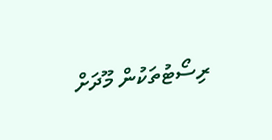ރިސޯޓުތަކުން މޫދަށް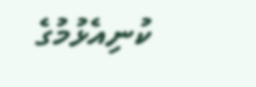ކުނިއެޅުމުގެ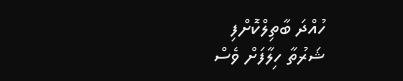ހުއްދަ ބާތިލްކޮށްފި
ޝަރުތާ ހިލާފަށް ވެސް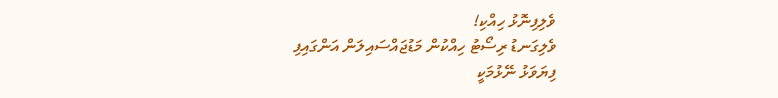ވެލިފިނޮޅު ހިއްކި!
ވެލިގަނޑު ރިސޯޓު ހިއްކުން މަޑުޖައްސައިލަން އަންގައިފި
ފިޔަވަޅު ނޭޅުމަކީ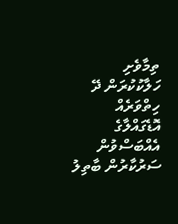ތިމާވެށި ހަލާކުކުރަން ދޭ ހިތްވަރެއް
އޮޑެގައްލާގެ އެއްބަސްވުން ސަރުކާރުން ބާތިލު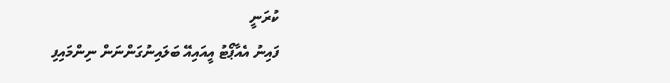ކުރަނީ
ފައިނު އެއާޕޯޓު އީއައިއޭ ބަލައިނުގަންނަން ނިންމައިފި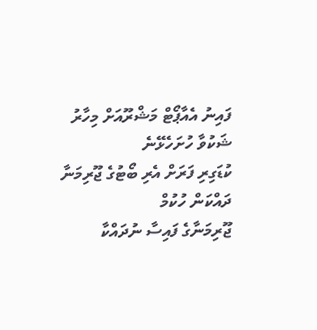ފައިނު އެއާޕޯޓް މަޝްރޫއަށް މިހާރު ޝަކުވާ ހުށަހެޅޭނެ
ކުޑަގިރި ފަރަށް އެރި ބޯޓުގެ ޖޫރިމަނާ ދައްކަން ހުކުމް
ޖޫރިމަނާގެ ފައިސާ ނުދައްކާ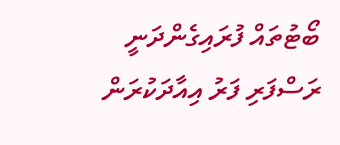ބޯޓުތައް ފުރައިގެންދަނީ
ރަސްފަރި ފަރު އިއާދަކުރަން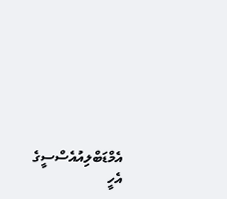އެމްޑަބްލިއުއެސްސީގެ އެހީ